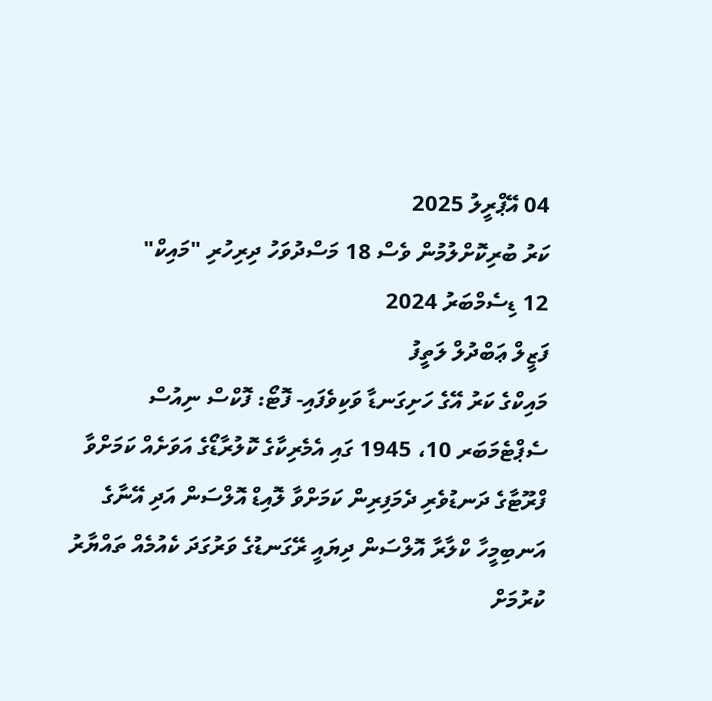04 އޭޕްރީލު 2025
ކަރު ބުރިކޮށްލުމުން ވެސް 18 މަސްދުވަހު ދިރިހުރި "މައިކް"
12 ޑިސެމްބަރު 2024
ފަޒީލް ޢަބްދުލް ލަތީފު
މައިކްގެ ކަރު އޭގެ ހަށިގަނޑާ ވަކިވެފައި- ފޮޓޯ: ފޮކްސް ނިއުސް
ސެޕްޓެމަބަރ 10، 1945 ގައި އެމެރިކާގެ ކޮލުރާޑޯގެ އަވަށެއް ކަމަށްވާ ފްރޫޓާގެ ދަނޑުވެރި ދެމަފިރިން ކަމަށްވާ ލޮއިޑް އޮލްސަން އަދި އޭނާގެ އަނބިމީހާ ކްލާރާ އޮލްސަން ދިޔައީ ރޭގަނޑުގެ ވަރުގަދަ ކެއުމެއް ތައްޔާރު ކުރުމަށް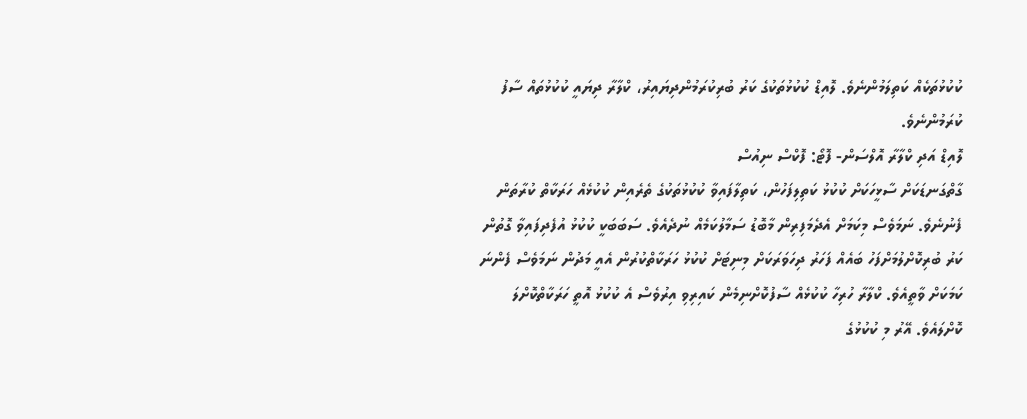ކުކުޅުތަކެއް ކަތިލަމުންނެވެ. ލޮއިޑް ކުކުޅުތަކުގެ ކަރު ބުރިކުރަމުންދިޔައިރު، ކްލާރާ ދިޔައީ ކުކުޅުތައް ސާފު ކުރަމުންނެވެ.
ލޮއިޑް އަދި ކްލާރާ އޮލްސަން- ފޮޓޯ: ފޮކްސް ނިއުސް
ގާތްގަނޑަކަށް ސާޅީހަކަށް ކުކުޅު ކަތިލިފަހުން، ކަތިލާފައިވާ ކުކުޅުތަކުގެ ތެރެއިން ކުކުޅެއް ހަރަކާތް ކުރާތަން ފެނުނެވެ. ނަމަވެސް މިކަމަށް އެދެމަފިރިން މާބޮޑު ސަމާލުކަމެއް ނުދެއެވެ. ސަބަބަކީ ކުކުޅު އުފެދިފައިވާ ގޮތުން ކަރު ބުރިކޮށްލުމަށްފަހު ބައެއް ފަހަރު ދިހަވަރަކަށް މިނިޓަށް ކުކުޅު ހަރަކާތްކުރުން އެއީ މަދުން ނަމަވެސް ފެންނަ ކަމަކަށް ވާތީއެވެ. ކްލާރާ ހުރިހާ ކުކުޅެއް ސާފުކޮށްނިމެން ކައިރިވި އިރުވެސް އެ ކުކުޅު އޮތީ ހަރަކާތްކޮށްލަ ކޮށްލައެވެ. އޭރު މި ކުކުޅުގެ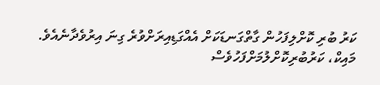ކަރު ބުރި ކޮށްލިފަހުން ގާތްގަނޑަކަށް އެއްގަޑިއިރަށްވުރެ ގިނަ އިރުވެދާނެއެވެ.
މައިކް، ކަރުބުރިކޮށްލުމަށްފަހުވެސް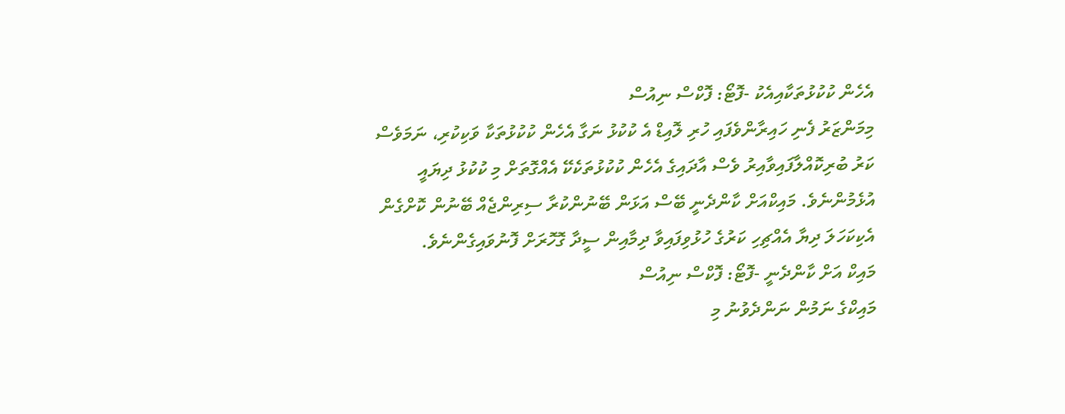އެހެން ކުކުޅުތަކާއިއެކު -ފޮޓޯ: ފޮކްސް ނިއުސް
މިމަންޒަރު ފެނި ހައިރާންވެފައި ހުރި ލޮއިޑް އެ ކުކުޅު ނަގާ އެހެން ކުކުޅުތަކާ ވަކިކުރި، ނަމަވެސް ކަރު ބުރިކޮއްލާފައިވާއިރު ވެސް އާދައިގެ އެހެން ކުކުޅުތަކެކޭ އެއްގޮތަށް މި ކުކުޅު ދިޔައީ އުޅެމުންނެވެ. މައިކްއަށް ކާންދެނީ ބޭސް އަޅަން ބޭނުންކުރާ ސިރިންޖެއް ބޭނުން ކޮށްގެން އެކިކަހަލަ ދިޔާ އެއްޗިހި ކަރުގެ ހުޅުވިފައިވާ ދިމާއިން ސީދާ ގޮހޮރަށް ފޮނުވައިގެންނެވެ.
މައިކް އަށް ކާންދެނީ -ފޮޓޯ: ފޮކްސް ނިއުސް
މައިކްގެ ނަމުން ނަންދެވުނު މި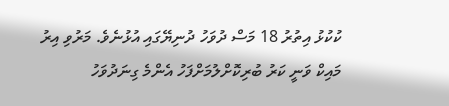ކުކުޅު އިތުރު 18 މަސް ދުވަހު ދުނިޔޭގައި އުޅުނެވެ. މަރުވި އިރު މައިކް ވަނީ ކަރު ބުރިކޮށްލުމަށްފަހު އެންމެ ގިނަދުވަހު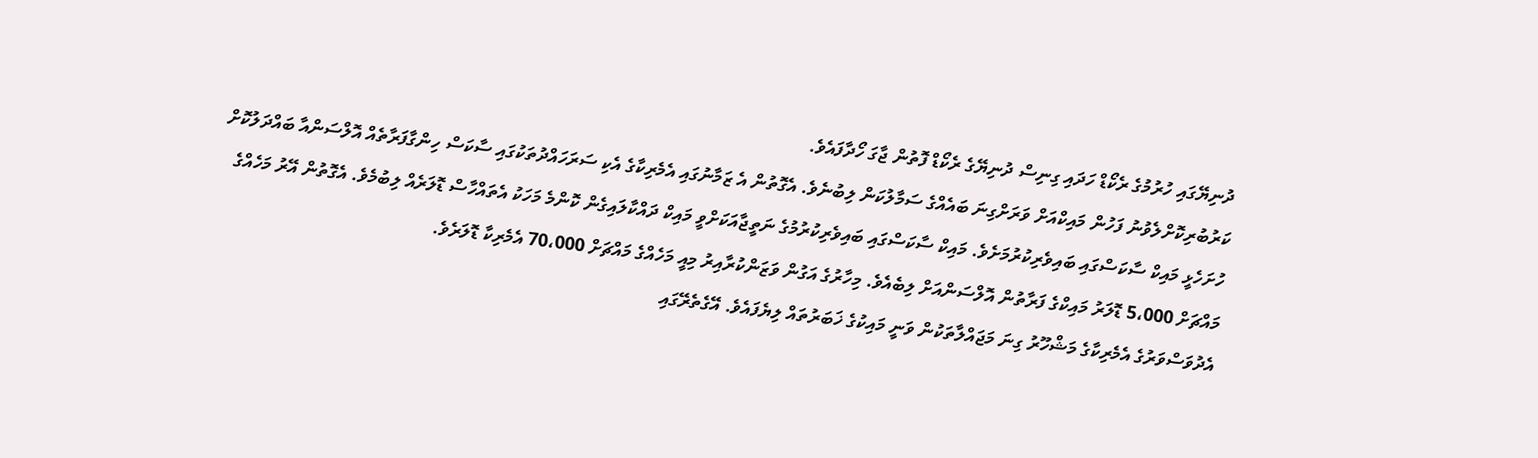ދުނިޔޭގައި ހުރުމުގެ ރެކޯޑް ހަދައި ގިނިސް ދުނިޔޭގެ ރެކޯޑް ފޮތުން ޖާގަ ހޯދާފައެވެ.
ކަރުބުރިކޮށްލެވުނު ފަހުން މައިކްއަށް ވަރަށްގިނަ ބައެއްގެ ސަމާލުކަން ލިބުނެވެ. އެގޮތުން އެ ޒަމާނުގައި އެމެރިކާގެ އެކި ސަރަހައްދުތަކުގައި ސާކަސް ހިންގާފަރާތެއް އޮލްސަންއާ ބައްދަލުކޮށް ހުށަހެޅީ މައިކް ސާކަސްގައި ބައިވެރިކުރުމަށެވެ. މައިކް ސާކަސްގައި ބައިވެރިކުރުމުގެ ނަތީޖާއަކަށްވީ މައިކް ދައްކާލައިގެން ކޮންމެ މަހަކު އެތައްހާސް ޑޮލަރެއް ލިބުމެވެ. އެގޮތުން އޭރު މަހެއްގެ މައްޗަށް 5،000 ޑޮލަރު މައިކްގެ ފަރާތުން އޮލްސަންއަށް ލިބެއެވެ. މިހާރުގެ އަގުން ވަޒަންކުރާއިރު މިއީ މަހެއްގެ މައްޗަށް 70،000 އެމެރިކާ ޑޮލަރެވެ.
އެދުވަސްވަރުގެ އެމެރިކާގެ މަޝްހޫރު ގިނަ މަޖައްލާތަކުން ވަނީ މައިކުގެ ޚަބަރުތައް ލިޔެފައެވެ. އޭގެތެރޭގައި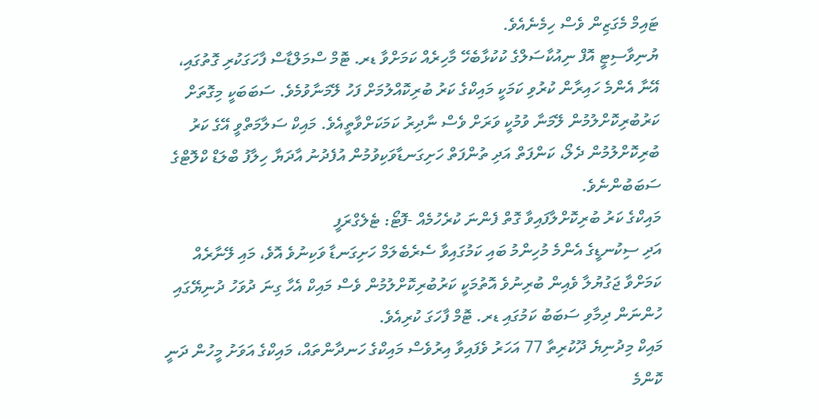ޓައިމް މެގަޒިން ވެސް ހިމެނެއެވެ.
ޔުނިވާސިޓީ އޮފް ނިއުކާސަލްގެ ކުކުޅާބެހޭ މާހިރެއް ކަމަށްވާ ޑރ. ޓޮމް ސްމަލްޑާސް ފާހަގަކުރި ގޮތުގައި، އޭނާ އެންމެ ހައިރާން ކުރުވި ކަމަކީ މައިކްގެ ކަރު ބުރިކޮއްލުމަށް ފަހު ލޭމަނާވުމެވެ. ސަބަބަކީ މިގޮތަށް ކަރުބުރިކޮށްލުމުން ލޭމަނާ ވުމުކީ ވަރަށް ވެސް ނާދިރު ކަމަކަށްވާތީއެވެ. މައިކް ސަލާމަތްވީ އޭގެ ކަރު ބުރިކޮށްލުމުން ދެލޯ، ކަންފަތް އަދި ތުންފަތް ހަށިގަނޑާވަކިވުމުން އުފެދުނު އާދަޔާ ހިލާފު ބްލަޑް ކްލޮޓްގެ ސަބަބުންނެވެ.
މައިކްގެ ކަރު ބުރިކޮށްލާފައިވާ ގޮތް ފެންނަ ކުރެހުމެއް -ފޮޓޯ: ޓެލެގްރަފީ
އަދި ސިކުނޑީގެ އެންމެ މުހިންމު ބައި ކަމުގައިވާ ސެރެބެލަމް ހަށިގަނޑާ ވަކިނުވެ އޮވެ، މައި ލޭނާރެއް ކަމަށްވާ ޖަގުޔުލާ ވެއިން ބުރިނުވެ އޮތުމަކީ ކަރުބުރިކޮށްލުމުން ވެސް މައިކް އެހާ ގިނަ ދުވަހު ދުނިޔޭގައި ހުންނަން ދިމާވި ސަބަބު ކަމުގައި ޑރ. ޓޮމް ފާހަގަ ކުރިއެވެ.
މައިކް މިދުނިޔެ ދޫކުރިތާ 77 އަހަރު ވެފައިވާ އިރުވެސް މައިކްގެ ހަނދާންތައް، މައިކްގެ އަވަށު މީހުން ދަނީ ކޮންމެ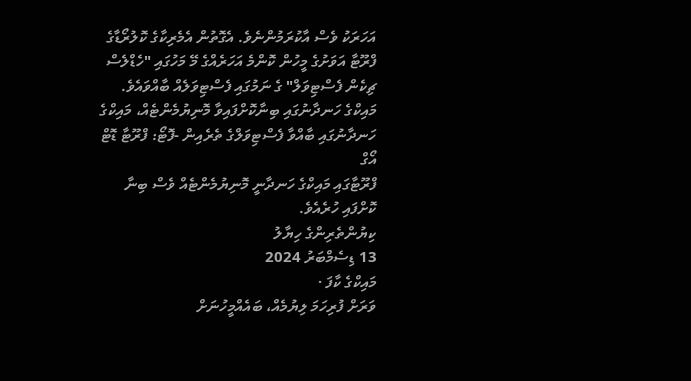އަހަރަކު ވެސް އާކުރަމުންނެވެ. އެގޮތުން އެމެރިކާގެ ކޮލުރޯޑާގެ ފްރޫޓާ އަވަށުގެ މީހުން ކޮންމެ އަހަރެއްގެ މޭ މަހުގައި "ހެޑްލެސް ޗިކެން ފެސްޓިވަލް" ގެ ނަމުގައި ފެސްޓިވަލެއް ބާއްވައެވެ.
މައިކްގެ ހަނދާނުގައި ބިނާކޮށްފައިވާ މޮނިޔުމެންޓެއް، މައިކްގެ ހަނދާނުގައި ބާއްވާ ފެސްޓިވަލްގެ ތެރެއިން -ފޮޓޯ: ފްރޫޓާ ޑޮޓް އޯގް
ފްރޫޓާގައި މައިކްގެ ހަނދާނީ މޮނިޔުމެންޓެއް ވެސް ބިނާ ކޮށްފައި ހުރެއެވެ.
ކިޔުންތެރިންގެ ހިޔާލު
13 ޑިސެމްބަރު 2024
މައިކްގެ ކާފަ ·
ވަރަށް ފުރިހަމަ ލިޔުމެއް، ބައެއްމީހުނަށް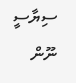ސިޔާސީ ނޫން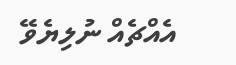އެއްޗެއް ނުލިޔެވޭ